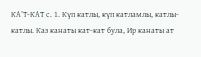КА’Т-КАТ с. 1. Күп катлы, күп катламлы, катлы-катлы. Каз канаты кат-кат була, Ир канаты ат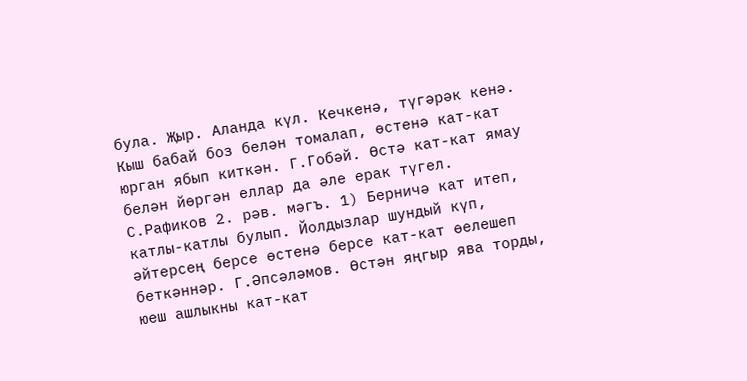була. Җыр. Аланда күл. Кечкенә, түгәрәк кенә. Кыш бабай боз белән томалап, өстенә кат-кат юрган ябып киткән. Г.Гобәй. Өстә кат-кат ямау белән йөргән еллар да әле ерак түгел. С.Рафиков 2. рәв. мәгъ. 1) Берничә кат итеп, катлы-катлы булып. Йолдызлар шундый күп, әйтерсең берсе өстенә берсе кат-кат өелешеп беткәннәр. Г.Әпсәләмов. Өстән яңгыр ява торды, юеш ашлыкны кат-кат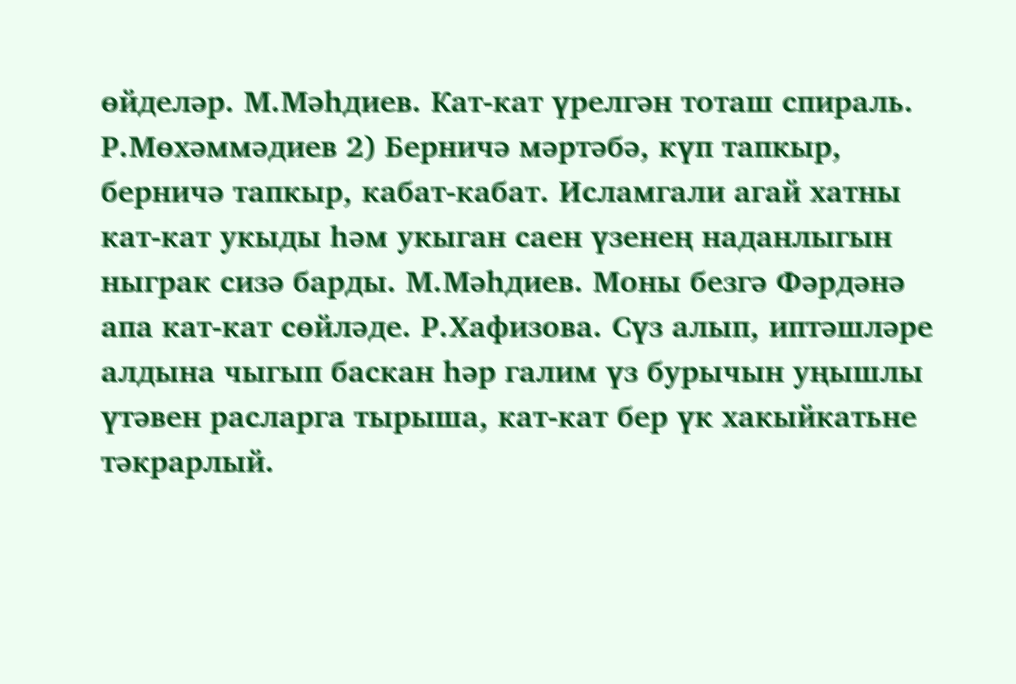өйделәр. М.Мәһдиев. Кат-кат үрелгән тоташ спираль. Р.Мөхәммәдиев 2) Берничә мәртәбә, күп тапкыр, берничә тапкыр, кабат-кабат. Исламгали агай хатны кат-кат укыды һәм укыган саен үзенең наданлыгын ныграк сизә барды. М.Мәһдиев. Моны безгә Фәрдәнә апа кат-кат сөйләде. Р.Хафизова. Сүз алып, иптәшләре алдына чыгып баскан һәр галим үз бурычын уңышлы үтәвен расларга тырыша, кат-кат бер үк хакыйкатьне тәкрарлый.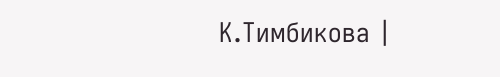К.Тимбикова |